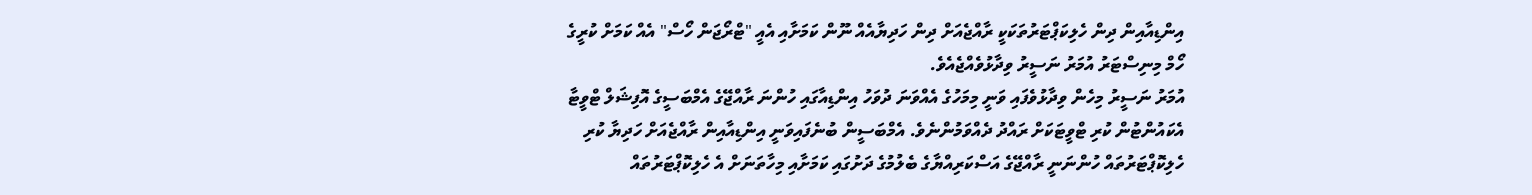އިންޑިއާއިން ދިން ހެލިކަޕްޓަރުތަކަކީ ރާއްޖެއަށް ދިން ހަދިޔާއެއް ނޫން ކަމަށާއި އެއީ "ޓްރޯޖަން ހޯސް" އެއް ކަމަށް ކުރީގެ ހޯމް މިނިސްޓަރު އުމަރު ނަސީރު ވިދާޅުވެއްޖެއެވެ.
އުމަރު ނަސީރު މިހެން ވިދާޅުވެފައި ވަނީ މިމަހުގެ އެއްވަނަ ދުވަހު އިންޑިއާގައި ހުންނަ ރާއްޖޭގެ އެމްބަސީގެ އޮފިޝަލް ޓްވީޓާ އެކައުންޓުން ކުރި ޓްވީޓަކަށް ރައްދު ދެއްވަމުންނެވެ. އެމްބަސީން ބުނެފައިވަނީ އިންޑިއާއިން ރާއްޖެއަށް ހަދިޔާ ކުރި ހެލިކޮޕްޓަރުތައް ހުންނަނީ ރާއްޖޭގެ އަސްކަރިއްޔާގެ ބެލުމުގެ ދަށުގައި ކަމަށާއި މިހާތަނަށް އެ ހެލިކޮޕްޓަރުތައް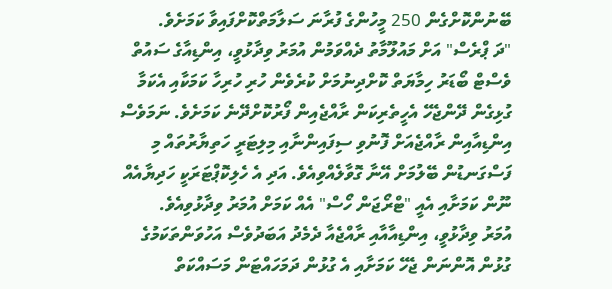ބޭނުންކޮށްގެން 250 މީހުންގެ ފުރާނަ ސަލާމަތްކޮށްފައިވާ ކަމަށެވެ.
"ދަ ޕްރެސް" އަށް މައުލޫމާތު ދެއްވަމުން އުމަރު ވިދާޅުވީ، އިންޑިއާގެ ސައުތް ވެސްޓް ބޯޑަރު ހިމާޔަތް ކޮށްދިނުމަށް ކުރެވެން ހުރި ހުރިހާ ކަމަކާއި އެކަމާ ގުޅިގެން ދޭންޖެހޭ އެހީތެރިކަން ރާއްޖެއިން ފޯރުކޮށްދޭނެ ކަމަށެވެ. ނަމަވެސް އިންޑިއާއިން ރާއްޖެއަށް ފޮނުވި ސިފައިންނާއި މިލިޓަރީ ހަތިޔާރުތައް މި ފަސްގަނޑުން ބޭލުމަށް އޭނާ ގޮވާލެއްވިއެވެ. އަދި އެ ހެލިކޮޕްޓަރަކީ ހަދިޔާއެއް ނޫން ކަމަށާއި އެއީ "ޓްރޯޖަން ހޯސް" އެއް ކަމަށް އުމަރު ވިދާޅުވިއެވެ.
އުމަރު ވިދާޅުވީ، އިންޑިއާއާއި ރާއްޖެއާ ދެމެދު އަބަދުވެސް އަހުވަންތަކަމުގެ ގުޅުން އޮންނަން ޖެހޭ ކަމަށާއި އެ ގުޅުން ދަމަހައްޓަން މަސައްކަތް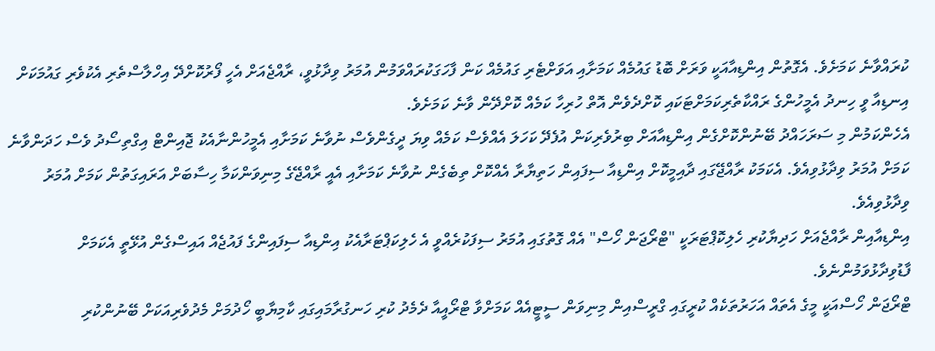ކުރައްވާނެ ކަމަށެވެ. އެގޮތުން އިންޑިއާއަކީ ވަރަށް ބޮޑު ގައުމެއް ކަމަށާއި އަވަށްޓެރި ގައުމެއް ކަން ފާހަގަކުރައްވަމުން އުމަރު ވިދާޅުވީ، ރާއްޖެއަށް އެހީ ފޯރުކޮށްދޭ އިހްލާސްތެރި އެކުވެރި ގައުމަކަށް އިނޑިއާ ވީ ހިނދު އެމީހުންގެ ރައްކާތެރިކަމަށްޓަކައި ކޮށްދެވެން އޮތް ހުރިހާ ކަމެއް ކޮށްދޭން ވާނެ ކަމަށެވެ.
އެހެންކަމުން މި ސަރަހައްދު ބޭނުންކޮށްގެން އިންޑިއާއަށް ބިރުވެރިކަން އުފެދޭ ކަހަލަ އެއްވެސް ކަމެއް ވިޔަ ދީގެންވެސް ނުވާނެ ކަމަށާއި އެމީހުންނާއެކު ޖޮއިންޓް އިގްތިސޯދު ވެސް ހަދަންވާނެ ކަމަށް އުމަރު ވިދާޅުވިއެވެ. އެކަމަކު ރާއްޖޭގައި ދާއިމީކޮށް އިންޑިއާ ސިފައިން ހަތިޔާރާ އެއްކޮށް ތިބެގެން ނުވާނެ ކަމަށާއި އެއީ ރާއްޖޭގެ މިނިވަންކަމާ ހިސާބަށް އަރައިގަތުން ކަމަށް އުމަރު ވިދާޅުވިއެވެ.
އިންޑިއާއިން ރާއްޖެއަށް ހަދިޔާކުރި ހެލިކޮޕްޓަރަކީ "ޓްރޯޖަން ހޯސް" އެއް ގޮތުގައި އުމަރު ސިފަކުރެއްވީ އެ ހެލިކަޕްޓަރާއެކު އިންޑިއާ ސިފައިންގެ ފައުޖެއް އައިސްގެން އުޅޭތީ އެކަމަށް ފާޑުވިދާޅުވަމުންނެވެ.
ޓްރޯޖަން ހޯސްއަކީ މީގެ އެތައް އަހަރުތަކެއް ކުރީގައި ގްރީސްއިން މިނިވަން ސީޓީއެއް ކަމަށްވާ ޓްރޯއީއާ ދެމެދު ކުރި ހަނގުރާމައިގައި ކާމިޔާބީ ހޯދުމަށް މެދުވެރިއަކަށް ބޭނުންކުރި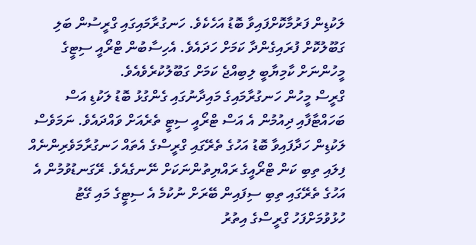ލަކުޑިން ފަރުމާކޮށްފައިވާ ބޮޑު އަހެކެވެ. ހަނގުރާމައިގައި ގްރީސުން ބަލި ގަބޫލުކޮށް ފުރައިގެންދާ ކަމަށް ހަދައެވެ. އެހިސާބުން ޓްރޯއީ ސިޓީގެ މީހުންނަށް ކާމިޔާބީ ލިބިއްޖެ ކަމަށް ގަބޫލުކުރެވެއެވެ.
ގްރީސް މީހުން ހަނގުރާމައިގެ މައިދާނުގައި ގެންގުޅު ބޮޑު ލަކުޑި އަސް ބަހައްޓާފާއި ދިއުމުން އެ އަސް ޓްރޯއީ ސިޓީ ތެރެއަށް ވައްދައެވެ. ނަމަވެސް ލަކުޑިން ހަދާފައިވާ ބޮޑު އަހުގެ ތެރޭގައި ގްރީސްގެ އެތައް ހަނގުރާމަވެރިންނެއް ފިލައި ތިބި ކަން ޓްރޯއީގެ ރައްޔިތުންނަކަށް ނޭނގެއެވެ. ރޭގަނޑުވުމުން އެ އަހުގެ ތެރޭގައި ތިބި ސިފައިން ބޭރަށް ނުކުމެ އެ ސިޓީގެ މައި ގޭޓު ހުޅުވުމަށްފަހު ގްރީސްގެ އިތުރު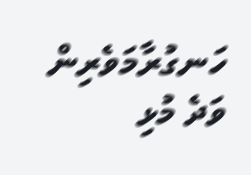ހަނގުރާމަވެރިން ވަދެ މުޅި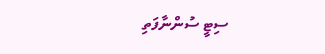ސިޓީ ސުންނާފަތި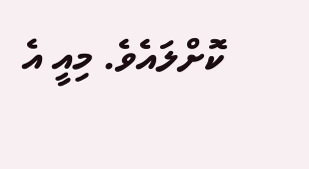ކޮށްލައެވެ. މިއީ އެ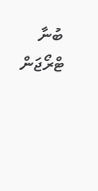ބުނާ ޓްރޯޖަން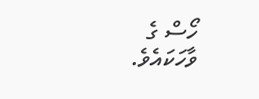ހޯސް ގެ ވާހަކައެވެ.